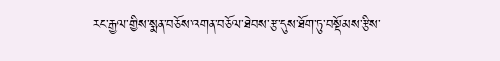རང་རྒྱལ་གྱིས་སྨན་བཅོས་འགན་བཅོལ་ཐེབས་རྩ་དུས་ཐོག་ཏུ་བསྡོམས་རྩིས་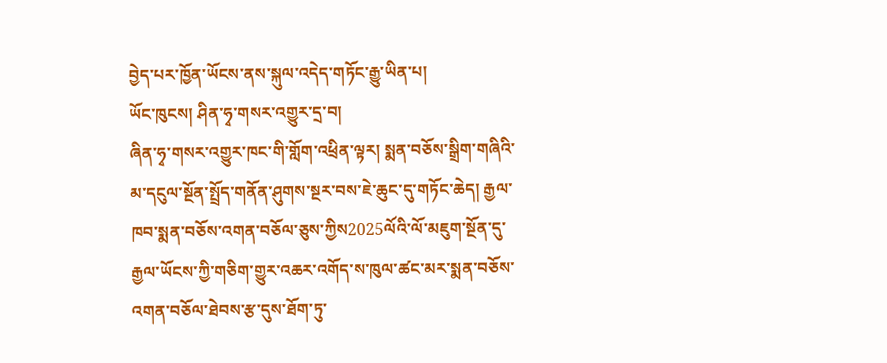བྱེད་པར་ཁྱོན་ཡོངས་ནས་སྐུལ་འདེད་གཏོང་རྒྱུ་ཡིན་པ།
ཡོང་ཁུངས། ཤིན་ཧྭ་གསར་འགྱུར་དྲ་བ།
ཞིན་ཧྭ་གསར་འགྱུར་ཁང་གི་གློག་འཕྲིན་ལྟར། སྨན་བཅོས་སྒྲིག་གཞིའི་མ་དངུལ་སྔོན་སྤྲོད་གནོན་ཤུགས་སྔར་བས་ཇེ་ཆུང་དུ་གཏོང་ཆེད། རྒྱལ་ཁབ་སྨན་བཅོས་འགན་བཅོལ་ཅུས་ཀྱིས2025ལོའི་ལོ་མཇུག་སྔོན་དུ་རྒྱལ་ཡོངས་ཀྱི་གཅིག་གྱུར་འཆར་འགོད་ས་ཁུལ་ཚང་མར་སྨན་བཅོས་འགན་བཅོལ་ཐེབས་རྩ་དུས་ཐོག་ཏུ་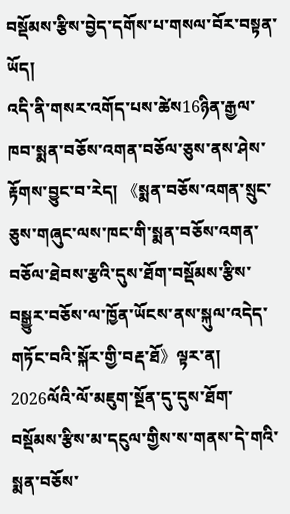བསྡོམས་རྩིས་བྱེད་དགོས་པ་གསལ་བོར་བསྟན་ཡོད།
འདི་ནི་གསར་འགོད་པས་ཚེས16ཉིན་རྒྱལ་ཁབ་སྨན་བཅོས་འགན་བཅོལ་ཅུས་ནས་ཤེས་རྟོགས་བྱུང་བ་རེད། 《སྨན་བཅོས་འགན་སྲུང་ཅུས་གཞུང་ལས་ཁང་གི་སྨན་བཅོས་འགན་བཅོལ་ཐེབས་རྩའི་དུས་ཐོག་བསྡོམས་རྩིས་བསྒྱུར་བཅོས་ལ་ཁྱོན་ཡོངས་ནས་སྐུལ་འདེད་གཏོང་བའི་སྐོར་གྱི་བརྡ་ཐོ》ལྟར་ན། 2026ལོའི་ལོ་མཇུག་སྔོན་དུ་དུས་ཐོག་བསྡོམས་རྩིས་མ་དངུལ་གྱིས་ས་གནས་དེ་གའི་སྨན་བཅོས་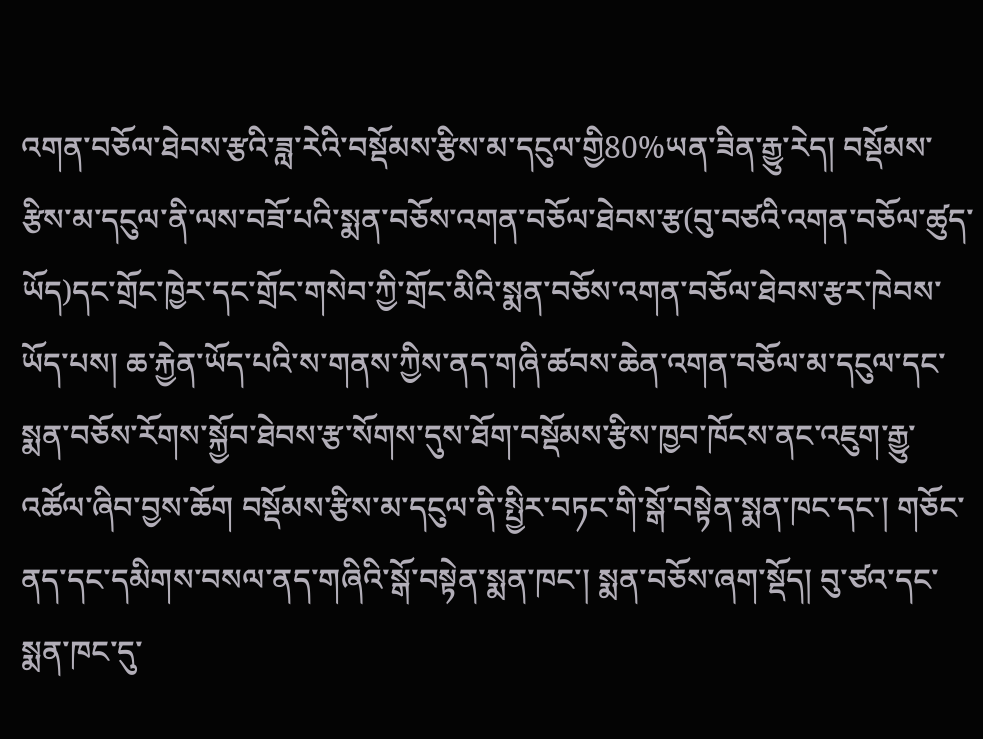འགན་བཅོལ་ཐེབས་རྩའི་ཟླ་རེའི་བསྡོམས་རྩིས་མ་དངུལ་གྱི80%ཡན་ཟིན་རྒྱུ་རེད། བསྡོམས་རྩིས་མ་དངུལ་ནི་ལས་བཟོ་པའི་སྨན་བཅོས་འགན་བཅོལ་ཐེབས་རྩ(བུ་བཙའི་འགན་བཅོལ་ཚུད་ཡོད)དང་གྲོང་ཁྱེར་དང་གྲོང་གསེབ་ཀྱི་གྲོང་མིའི་སྨན་བཅོས་འགན་བཅོལ་ཐེབས་རྩར་ཁེབས་ཡོད་པས། ཆ་རྐྱེན་ཡོད་པའི་ས་གནས་ཀྱིས་ནད་གཞི་ཚབས་ཆེན་འགན་བཅོལ་མ་དངུལ་དང་སྨན་བཅོས་རོགས་སྐྱོབ་ཐེབས་རྩ་སོགས་དུས་ཐོག་བསྡོམས་རྩིས་ཁྱབ་ཁོངས་ནང་འཇུག་རྒྱུ་འཚོལ་ཞིབ་བྱས་ཆོག བསྡོམས་རྩིས་མ་དངུལ་ནི་སྤྱིར་བཏང་གི་སྒོ་བསྟེན་སྨན་ཁང་དང་། གཅོང་ནད་དང་དམིགས་བསལ་ནད་གཞིའི་སྒོ་བསྟེན་སྨན་ཁང་། སྨན་བཅོས་ཞག་སྡོད། བུ་ཙའ་དང་སྨན་ཁང་དུ་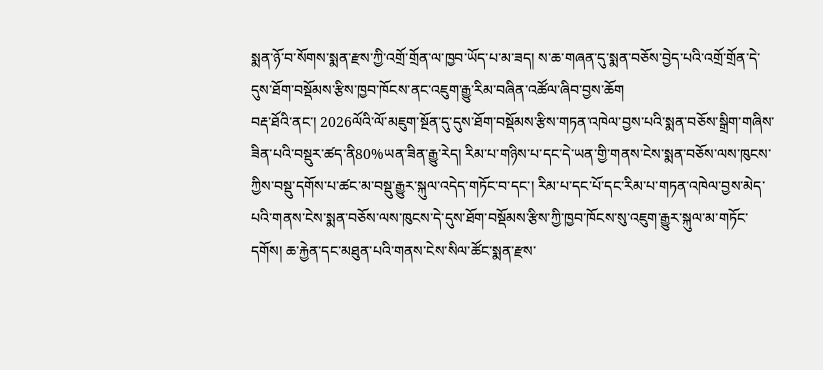སྨན་ཉོ་བ་སོགས་སྨན་རྫས་ཀྱི་འགྲོ་གྲོན་ལ་ཁྱབ་ཡོད་པ་མ་ཟད། ས་ཆ་གཞན་དུ་སྨན་བཅོས་བྱེད་པའི་འགྲོ་གྲོན་དེ་དུས་ཐོག་བསྡོམས་རྩིས་ཁྱབ་ཁོངས་ནང་འཇུག་རྒྱུ་རིམ་བཞིན་འཚོལ་ཞིབ་བྱས་ཆོག
བརྡ་ཐོའི་ནང་། 2026ལོའི་ལོ་མཇུག་སྔོན་དུ་དུས་ཐོག་བསྡོམས་རྩིས་གཏན་འཁེལ་བྱས་པའི་སྨན་བཅོས་སྒྲིག་གཞིས་ཟིན་པའི་བསྡུར་ཚད་ནི80%ཡན་ཟིན་རྒྱུ་རེད། རིམ་པ་གཉིས་པ་དང་དེ་ཡན་གྱི་གནས་ངེས་སྨན་བཅོས་ལས་ཁུངས་ཀྱིས་བསྡུ་དགོས་པ་ཚང་མ་བསྡུ་རྒྱུར་སྐུལ་འདེད་གཏོང་བ་དང་། རིམ་པ་དང་པོ་དང་རིམ་པ་གཏན་འཁེལ་བྱས་མེད་པའི་གནས་ངེས་སྨན་བཅོས་ལས་ཁུངས་དེ་དུས་ཐོག་བསྡོམས་རྩིས་ཀྱི་ཁྱབ་ཁོངས་སུ་འཇུག་རྒྱུར་སྐུལ་མ་གཏོང་དགོས། ཆ་རྐྱེན་དང་མཐུན་པའི་གནས་ངེས་སིལ་ཚོང་སྨན་རྫས་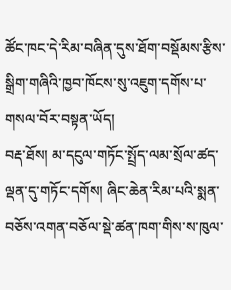ཚོང་ཁང་དེ་རིམ་བཞིན་དུས་ཐོག་བསྡོམས་རྩིས་སྒྲིག་གཞིའི་ཁྱབ་ཁོངས་སུ་འཇུག་དགོས་པ་གསལ་བོར་བསྟན་ཡོད།
བརྡ་ཐོས། མ་དངུལ་གཏོང་སྤྲོད་ལམ་སྲོལ་ཚད་ལྡན་དུ་གཏོང་དགོས། ཞིང་ཆེན་རིམ་པའི་སྨན་བཅོས་འགན་བཅོལ་སྡེ་ཚན་ཁག་གིས་ས་ཁུལ་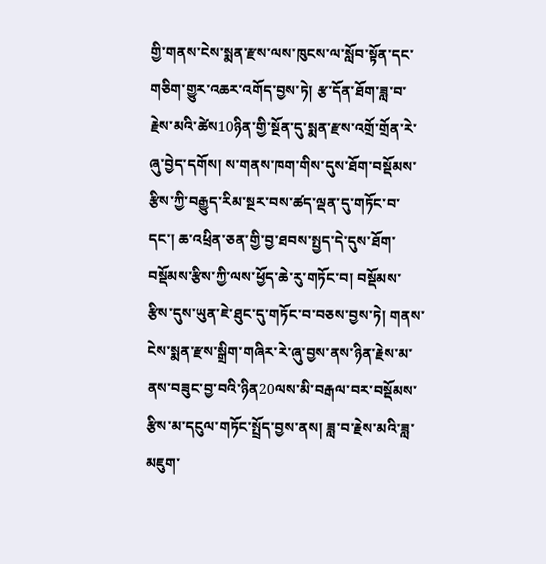གྱི་གནས་ངེས་སྨན་རྫས་ལས་ཁུངས་ལ་སློབ་སྟོན་དང་གཅིག་གྱུར་འཆར་འགོད་བྱས་ཏེ། རྩ་དོན་ཐོག་ཟླ་བ་རྗེས་མའི་ཚེས10ཉིན་གྱི་སྔོན་དུ་སྨན་རྫས་འགྲོ་གྲོན་རེ་ཞུ་བྱེད་དགོས། ས་གནས་ཁག་གིས་དུས་ཐོག་བསྡོམས་རྩིས་ཀྱི་བརྒྱུད་རིམ་སྔར་བས་ཚད་ལྡན་དུ་གཏོང་བ་དང་། ཆ་འཕྲིན་ཅན་གྱི་བྱ་ཐབས་སྤྱད་དེ་དུས་ཐོག་བསྡོམས་རྩིས་ཀྱི་ལས་ཕྱོད་ཆེ་རུ་གཏོང་བ། བསྡོམས་རྩིས་དུས་ཡུན་ཇེ་ཐུང་དུ་གཏོང་བ་བཅས་བྱས་ཏེ། གནས་ངེས་སྨན་རྫས་སྒྲིག་གཞིར་རེ་ཞུ་བྱས་ནས་ཉིན་རྗེས་མ་ནས་བཟུང་བྱ་བའི་ཉིན20ལས་མི་བརྒལ་བར་བསྡོམས་རྩིས་མ་དངུལ་གཏོང་སྤྲོད་བྱས་ནས། ཟླ་བ་རྗེས་མའི་ཟླ་མཇུག་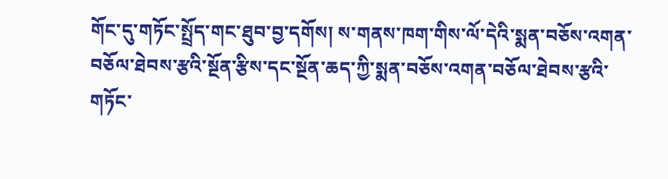གོང་དུ་གཏོང་སྤྲོད་གང་ཐུབ་བྱ་དགོས། ས་གནས་ཁག་གིས་ལོ་དེའི་སྨན་བཅོས་འགན་བཅོལ་ཐེབས་རྩའི་སྔོན་རྩིས་དང་སྔོན་ཆད་ཀྱི་སྨན་བཅོས་འགན་བཅོལ་ཐེབས་རྩའི་གཏོང་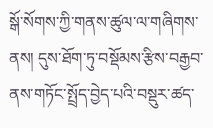སྒོ་སོགས་ཀྱི་གནས་ཚུལ་ལ་གཞིགས་ནས། དུས་ཐོག་ཏུ་བསྡོམས་རྩིས་བརྒྱབ་ནས་གཏོང་སྤྲོད་བྱེད་པའི་བསྡུར་ཚད་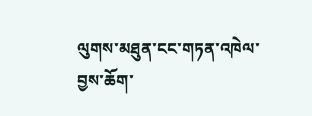ལུགས་མཐུན་ངང་གཏན་འཁེལ་བྱས་ཆོག་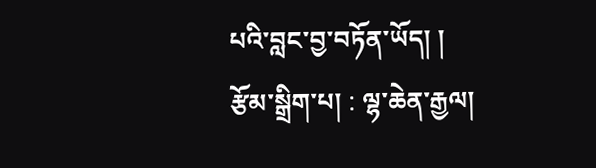པའི་བླང་བྱ་བཏོན་ཡོད། །
རྩོམ་སྒྲིག་པ། : ལྷ་ཆེན་རྒྱལ།